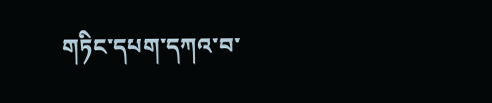གཏིང་དཔག་དཀའ་བ་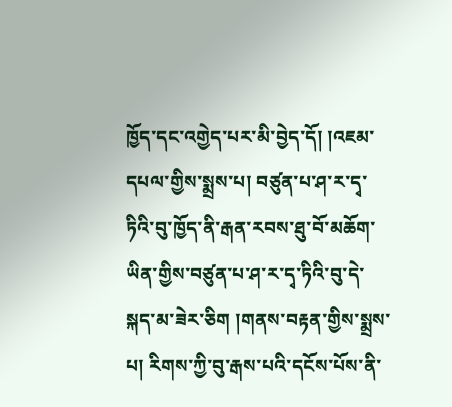ཁྱོད་དང་འགྱེད་པར་མི་བྱེད་དོ། །འཇམ་དཔལ་གྱིས་སྨྲས་པ། བཙུན་པ་ཤ་ར་དྭ་ཏིའི་བུ་ཁྱོད་ནི་རྒན་རབས་ཐུ་བོ་མཆོག་ཡིན་གྱིས་བཙུན་པ་ཤ་ར་དྭ་ཏིའི་བུ་དེ་སྐད་མ་ཟེར་ཅིག །གནས་བརྟན་གྱིས་སྨྲས་པ། རིགས་ཀྱི་བུ་རྒས་པའི་དངོས་པོས་ནི་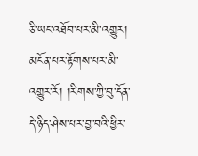ཅི་ཡང་འཐོབ་པར་མི་འགྱུར། མངོན་པར་རྟོགས་པར་མི་འགྱུར་རོ། །རིགས་ཀྱི་བུ་དོན་དེ་ཉིད་ཤེས་པར་བྱ་བའི་ཕྱིར་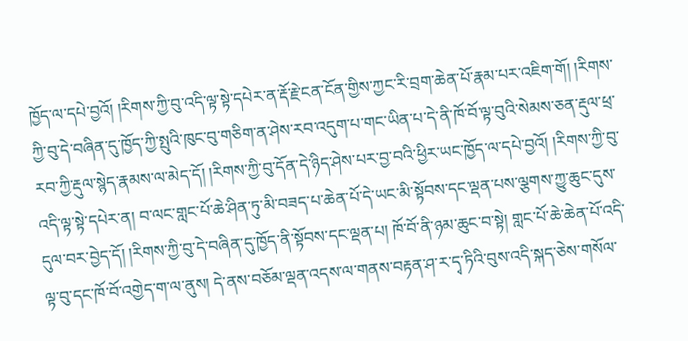ཁྱོད་ལ་དཔེ་བྱའོ། །རིགས་ཀྱི་བུ་འདི་ལྟ་སྟེ་དཔེར་ན་རྡོ་རྗེ་ངན་ངོན་གྱིས་ཀྱང་རི་བྲག་ཆེན་པོ་རྣམ་པར་འཇིག་གོ། །རིགས་ཀྱི་བུ་དེ་བཞིན་དུ་ཁྱོད་ཀྱི་སྤུའི་ཁུང་བུ་གཅིག་ན་ཤེས་རབ་འདུག་པ་གང་ཡིན་པ་དེ་ནི་ཁོ་བོ་ལྟ་བུའི་སེམས་ཅན་རྡུལ་ཕྲ་རབ་ཀྱི་རྡུལ་སྙེད་རྣམས་ལ་མེད་དོ། །རིགས་ཀྱི་བུ་དོན་དེ་ཉིད་ཤེས་པར་བྱ་བའི་ཕྱིར་ཡང་ཁྱོད་ལ་དཔེ་བྱའོ། །རིགས་ཀྱི་བུ་འདི་ལྟ་སྟེ་དཔེར་ན། བ་ལང་གླང་པོ་ཆེ་ཤིན་ཏུ་མི་བཟད་པ་ཆེན་པོ་དེ་ཡང་མི་སྟོབས་དང་ལྡན་པས་ལྕགས་ཀྱུ་ཆུང་དུས་དུལ་བར་བྱེད་དོ། །རིགས་ཀྱི་བུ་དེ་བཞིན་དུ་ཁྱོད་ནི་སྟོབས་དང་ལྡན་པ། ཁོ་བོ་ནི་ཉམ་ཆུང་བ་སྟེ། གླང་པོ་ཆེ་ཆེན་པོ་འདི་ལྟ་བུ་དང་ཁོ་བོ་འགྱེད་ག་ལ་ནུས། དེ་ནས་བཅོམ་ལྡན་འདས་ལ་གནས་བརྟན་ཤ་ར་དྭ་ཏིའི་བུས་འདི་སྐད་ཅེས་གསོལ་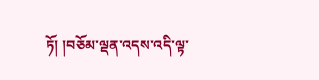ཏོ། །བཅོམ་ལྡན་འདས་འདི་ལྟ་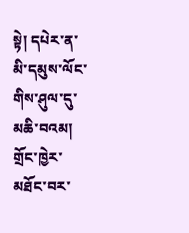སྟེ། དཔེར་ན་མི་དམུས་ལོང་གིས་ཤུལ་དུ་མཆི་བའམ། གྲོང་ཁྱེར་མཐོང་བར་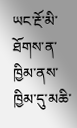ཡང་རྔོ་མི་ཐོགས་ན་ཁྱིམ་ནས་ཁྱིམ་དུ་མཆི་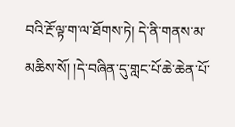བའི་རྔོ་ལྟ་ག་ལ་ཐོགས་ཏེ། དེ་ནི་གནས་མ་མཆིས་སོ། །དེ་བཞིན་དུ་གླང་པོ་ཆེ་ཆེན་པོ་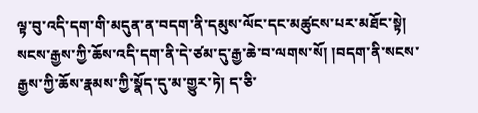ལྟ་བུ་འདི་དག་གི་མདུན་ན་བདག་ནི་དམུས་ལོང་དང་མཚུངས་པར་མཐོང་སྟེ། སངས་རྒྱས་ཀྱི་ཆོས་འདི་དག་ནི་དེ་ཙམ་དུ་རྒྱ་ཆེ་བ་ལགས་སོ། །བདག་ནི་སངས་རྒྱས་ཀྱི་ཆོས་རྣམས་ཀྱི་སྣོད་དུ་མ་གྱུར་ཏེ། ད་ཅི་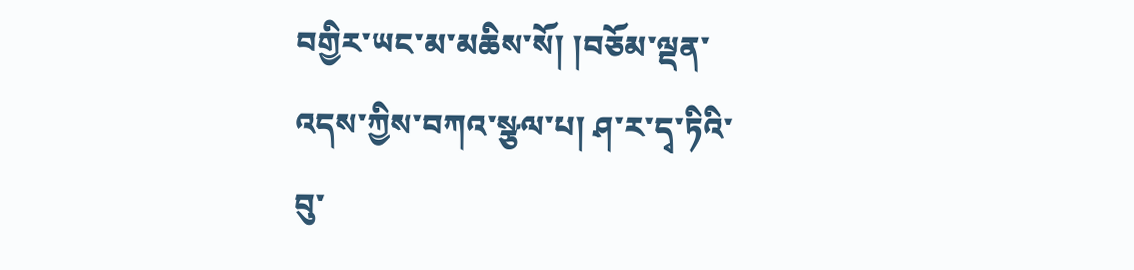བགྱིར་ཡང་མ་མཆིས་སོ། །བཅོམ་ལྡན་འདས་ཀྱིས་བཀའ་སྩལ་པ། ཤ་ར་དྭ་ཏིའི་བུ་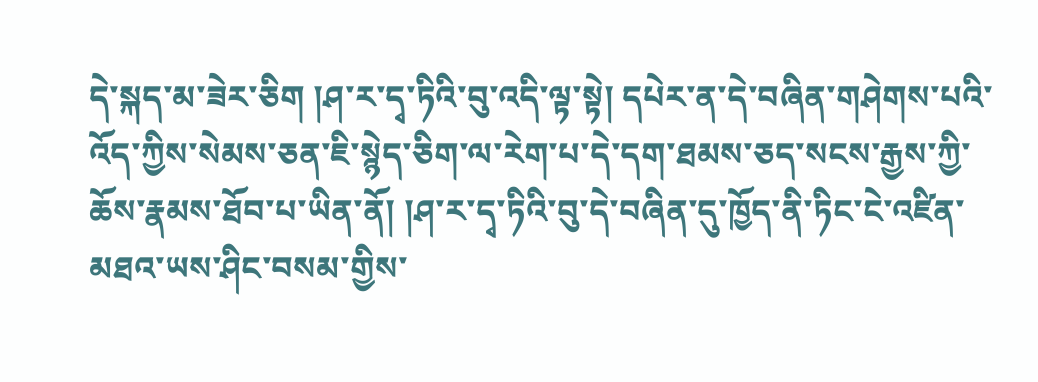དེ་སྐད་མ་ཟེར་ཅིག །ཤ་ར་དྭ་ཏིའི་བུ་འདི་ལྟ་སྟེ། དཔེར་ན་དེ་བཞིན་གཤེགས་པའི་འོད་ཀྱིས་སེམས་ཅན་ཇི་སྙེད་ཅིག་ལ་རེག་པ་དེ་དག་ཐམས་ཅད་སངས་རྒྱས་ཀྱི་ཆོས་རྣམས་ཐོབ་པ་ཡིན་ནོ། །ཤ་ར་དྭ་ཏིའི་བུ་དེ་བཞིན་དུ་ཁྱོད་ནི་ཏིང་ངེ་འཛིན་མཐའ་ཡས་ཤིང་བསམ་གྱིས་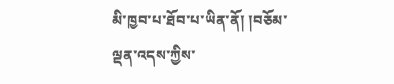མི་ཁྱབ་པ་ཐོབ་པ་ཡིན་ནོ། །བཅོམ་ལྡན་འདས་ཀྱིས་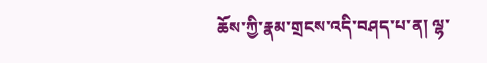ཆོས་ཀྱི་རྣམ་གྲངས་འདི་བཤད་པ་ན། ལྷ་